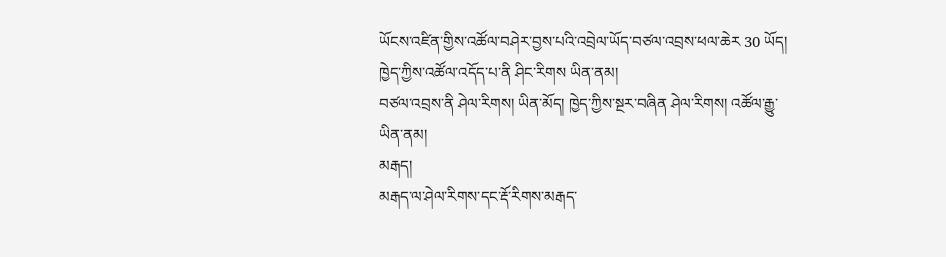ཡོངས་འཛིན་གྱིས་འཚོལ་བཤེར་བྱས་པའི་འབྲེལ་ཡོད་བཙལ་འབྲས་ཕལ་ཆེར 30 ཡོད།
ཁྱེད་ཀྱིས་འཚོལ་འདོད་པ་ནི ཤིང་རིགས ཡིན་ནམ།
བཙལ་འབྲས་ནི ཤེལ་རིགས། ཡིན་མོད། ཁྱེད་ཀྱིས་སྔར་བཞིན ཤེལ་རིགས། འཚོལ་རྒྱུ་ཡིན་ནམ།
མརྒད།
མརྒད་ལ་ཤེལ་རིགས་དང་རྡོ་རིགས་མརྒད་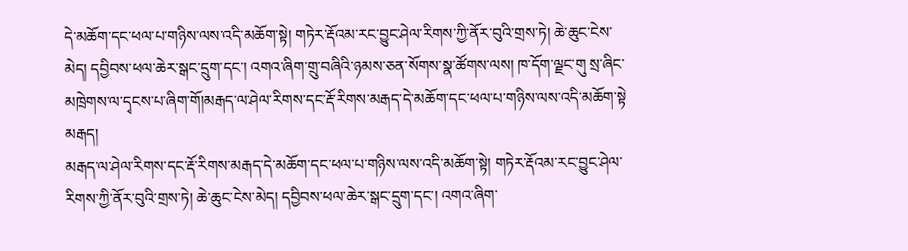དེ་མཆོག་དང་ཕལ་པ་གཉིས་ལས་འདི་མཆོག་སྟེ། གཏེར་རྡོའམ་རང་བྱུང་ཤེལ་རིགས་ཀྱི་ནོར་བུའི་གྲས་ཏེ། ཆེ་ཆུང་ངེས་མེད། དབྱིབས་ཕལ་ཆེར་སྒང་དྲུག་དང་། འགའ་ཞིག་གྲུ་བཞིའི་ཉམས་ཅན་སོགས་སྣ་ཚོགས་ལས། ཁ་དོག་ལྗང་གུ སྲ་ཞིང་མཁྲེགས་ལ་དྭངས་པ་ཞིག་གོ།མརྒད་ལ་ཤེལ་རིགས་དང་རྡོ་རིགས་མརྒད་དེ་མཆོག་དང་ཕལ་པ་གཉིས་ལས་འདི་མཆོག་སྟེ
མརྒད།
མརྒད་ལ་ཤེལ་རིགས་དང་རྡོ་རིགས་མརྒད་དེ་མཆོག་དང་ཕལ་པ་གཉིས་ལས་འདི་མཆོག་སྟེ། གཏེར་རྡོའམ་རང་བྱུང་ཤེལ་རིགས་ཀྱི་ནོར་བུའི་གྲས་ཏེ། ཆེ་ཆུང་ངེས་མེད། དབྱིབས་ཕལ་ཆེར་སྒང་དྲུག་དང་། འགའ་ཞིག་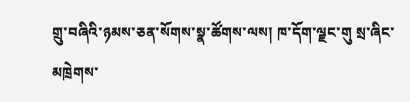གྲུ་བཞིའི་ཉམས་ཅན་སོགས་སྣ་ཚོགས་ལས། ཁ་དོག་ལྗང་གུ སྲ་ཞིང་མཁྲེགས་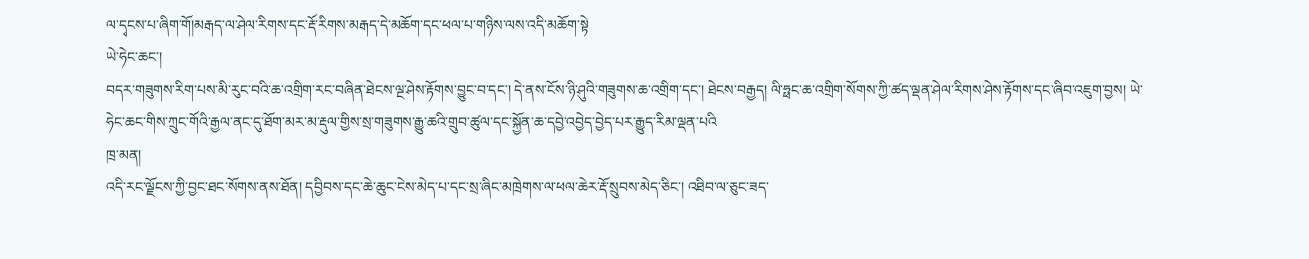ལ་དྭངས་པ་ཞིག་གོ།མརྒད་ལ་ཤེལ་རིགས་དང་རྡོ་རིགས་མརྒད་དེ་མཆོག་དང་ཕལ་པ་གཉིས་ལས་འདི་མཆོག་སྟེ
ཡེ་ཧེང་ཆང་།
བདར་གཟུགས་རིག་པས་མི་རུང་བའི་ཆ་འགྲིག་རང་བཞིན་ཐེངས་ལྔ་ཤེས་རྟོགས་བྱུང་བ་དང་། དེ་ནས་ངོས་ཉི་ཤུའི་གཟུགས་ཆ་འགྲིག་དང་། ཐེངས་བརྒྱད། ལི་ཧྥང་ཆ་འགྲིག་སོགས་ཀྱི་ཚད་ལྡན་ཤེལ་རིགས་ཤེས་རྟོགས་དང་ཞིབ་འཇུག་བྱས། ཡེ་ཧེང་ཆང་གིས་ཀྲུང་གོའི་རྒྱལ་ནང་དུ་ཐོག་མར་མ་རྡུལ་གྱིས་སྲ་གཟུགས་རྒྱུ་ཆའི་གྲུབ་ཚུལ་དང་སྐྱོན་ཆ་དབྱེ་འབྱེད་བྱེད་པར་རྒྱུད་རིམ་ལྡན་པའི
ཁྲ་མན།
འདི་རང་ལྗོངས་ཀྱི་བྱང་ཐང་སོགས་ནས་ཐོན། དབྱིབས་དང་ཆེ་ཆུང་ངེས་མེད་པ་དང་སྲ་ཞིང་མཁྲེགས་ལ་ཕལ་ཆེར་རྡོ་སྲུབས་མེད་ཅིང་། འཐིབ་ལ་ཅུང་ཟད་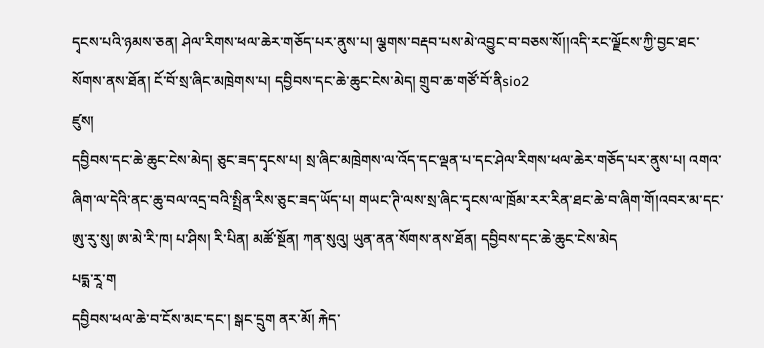དྭངས་པའི་ཉམས་ཅན། ཤེལ་རིགས་ཕལ་ཆེར་གཅོད་པར་ནུས་པ། ལྕགས་བརྡབ་པས་མེ་འབྱུང་བ་བཅས་སོ།།འདི་རང་ལྗོངས་ཀྱི་བྱང་ཐང་སོགས་ནས་ཐོན། ངོ་བོ་སྲ་ཞིང་མཁྲེགས་པ། དབྱིབས་དང་ཆེ་ཆུང་ངེས་མེད། གྲུབ་ཆ་གཙོ་བོ་ནིsio2
ཛུས།
དབྱིབས་དང་ཆེ་ཆུང་ངེས་མེད། ཅུང་ཟད་དྭངས་པ། སྲ་ཞིང་མཁྲེགས་ལ་འོད་དང་ལྡན་པ་དང་ཤེལ་རིགས་ཕལ་ཆེར་གཅོད་པར་ནུས་པ། འགའ་ཞིག་ལ་དེའི་ནང་ཆུ་བལ་འདྲ་བའི་སྤྲིན་རིས་ཅུང་ཟད་ཡོད་པ། གཡང་ཊི་ལས་སྲ་ཞིང་དྭངས་ལ་ཁྲོམ་རར་རིན་ཐང་ཆེ་བ་ཞིག་གོ།འབར་མ་དང་ཨུ་རུ་སུ། ཨ་མེ་རི་ཁ། པ་ཤིས། རི་པིན། མཚོ་སྔོན། ཀན་སུའུ། ཡུན་ནན་སོགས་ནས་ཐོན། དབྱིབས་དང་ཆེ་ཆུང་ངེས་མེད
པདྨ་རཱ་ག
དབྱིབས་ཕལ་ཆེ་བ་ངོས་མང་དང་། སྒང་དྲུག ནར་མོ། རྐེད་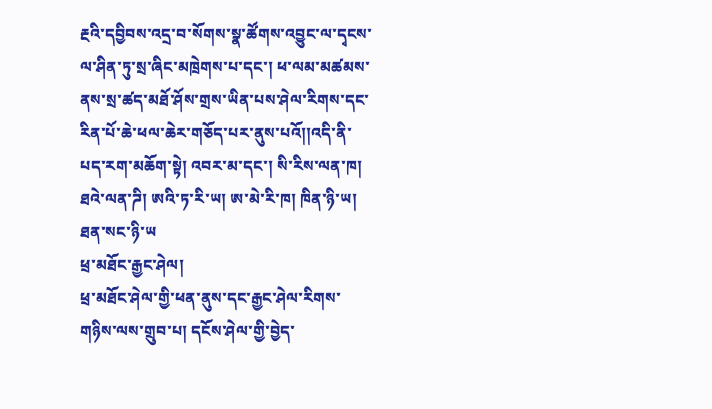རྔའི་དབྱིབས་འདྲ་བ་སོགས་སྣ་ཚོགས་འབྱུང་ལ་དྭངས་ལ་ཤིན་ཏུ་སྲ་ཞིང་མཁྲེགས་པ་དང་། ཕ་ལམ་མཚམས་ནས་སྲ་ཚད་མཐོ་ཤོས་གྲས་ཡིན་པས་ཤེལ་རིགས་དང་རིན་པོ་ཆེ་ཕལ་ཆེར་གཅོད་པར་ནུས་པའོ།།འདི་ནི་པད་རག་མཆོག་སྟེ། འབར་མ་དང་། སི་རིས་ལན་ཁ། ཐའེ་ལན་ཌི། ཨའི་ཏ་རི་ཡ། ཨ་མེ་རི་ཁ། ཁིན་ཉི་ཡ། ཐན་སང་ཉི་ཡ
ཕྲ་མཐོང་རྒྱང་ཤེལ།
ཕྲ་མཐོང་ཤེལ་གྱི་ཕན་ནུས་དང་རྒྱང་ཤེལ་རིགས་གཉིས་ལས་གྲུབ་པ། དངོས་ཤེལ་གྱི་བྱེད་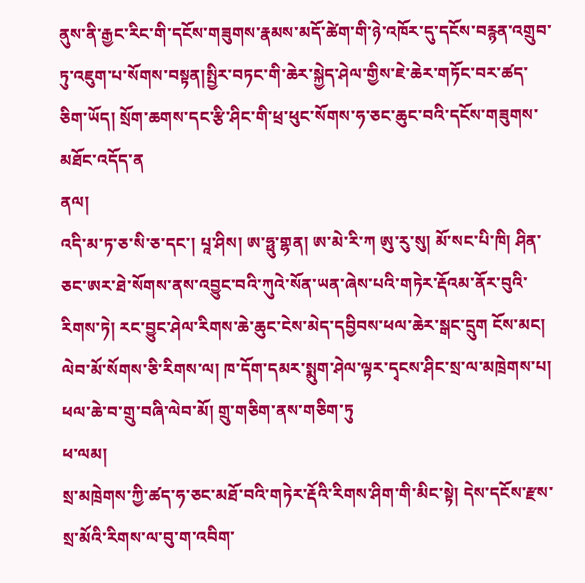ནུས་ནི་རྒྱང་རིང་གི་དངོས་གཟུགས་རྣམས་མདོ་ཚེག་གི་ཉེ་འཁོར་དུ་དངོས་བརྙན་འགྲུབ་ཏུ་འཇུག་པ་སོགས་བསྟན།སྤྱིར་བཏང་གི་ཆེར་སྐྱེད་ཤེལ་གྱིས་ཇེ་ཆེར་གཏོང་བར་ཚད་ཅིག་ཡོད། སྲོག་ཆགས་དང་རྩི་ཤིང་གི་ཕྲ་ཕུང་སོགས་ཧ་ཅང་ཆུང་བའི་དངོས་གཟུགས་མཐོང་འདོད་ན
ནལ།
འདི་མ་ཏ་ཅ་སི་ཅ་དང་། པཱ་ཤིས། ཨ་ཧྥུ་གྷན། ཨ་མེ་རི་ཀ ཨུ་རུ་སུ། མོ་སང་པི་ཁི། ཤིན་ཅང་ཨར་ཐེ་སོགས་ནས་འབྱུང་བའི་ཀུའེ་སོན་ཡན་ཞེས་པའི་གཏེར་རྡོའམ་ནོར་བུའི་རིགས་ཏེ། རང་བྱུང་ཤེལ་རིགས་ཆེ་ཆུང་ངེས་མེད་དབྱིབས་ཕལ་ཆེར་སྒང་དྲུག ངོས་མང། ལེབ་མོ་སོགས་ཅི་རིགས་ལ། ཁ་དོག་དམར་སྨུག་ཤེལ་ལྟར་དྭངས་ཤིང་སྲ་ལ་མཁྲེགས་པ། ཕལ་ཆེ་བ་གྲུ་བཞི་ལེབ་མོ། གྲུ་གཅིག་ནས་གཅིག་ཏུ
ཕ་ལམ།
སྲ་མཁྲེགས་ཀྱི་ཚད་ཧ་ཅང་མཐོ་བའི་གཏེར་རྡོའི་རིགས་ཤིག་གི་མིང་སྟེ། དེས་དངོས་རྫས་སྲ་མོའི་རིགས་ལ་བུ་ག་འབིག་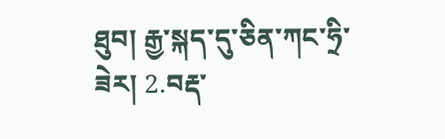ཐུབ། རྒྱ་སྐད་དུ་ཅིན་ཀང་ཧྲི་ཟེར། 2.བརྡ་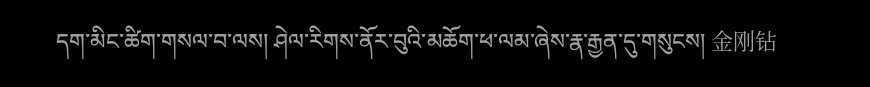དག་མིང་ཚིག་གསལ་བ་ལས། ཤེལ་རིགས་ནོར་བུའི་མཆོག་ཕ་ལམ་ཞེས་རྣ་རྒྱན་དུ་གསུངས། 金刚钻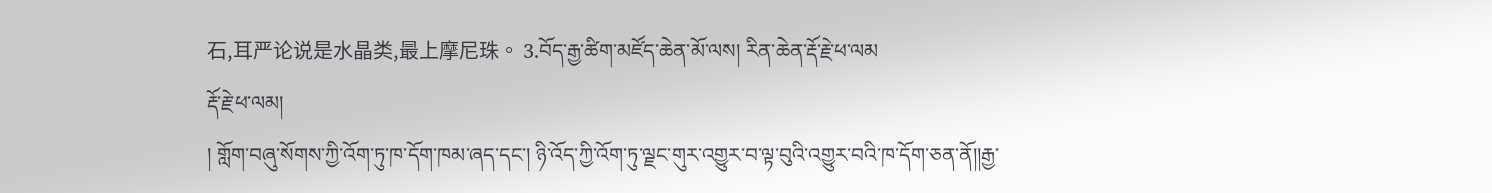石,耳严论说是水晶类,最上摩尼珠。 3.བོད་རྒྱ་ཚིག་མཛོད་ཆེན་མོ་ལས། རིན་ཆེན་རྡོ་རྗེ་ཕ་ལམ
རྡོ་རྗེ་ཕ་ལམ།
། གློག་བཞུ་སོགས་ཀྱི་འོག་ཏུ་ཁ་དོག་ཁམ་ཞད་དང་། ཉི་འོད་ཀྱི་འོག་ཏུ་ལྗང་གུར་འགྱུར་བ་ལྟ་བུའི་འགྱུར་བའི་ཁ་དོག་ཅན་ནོ།།རྒྱ་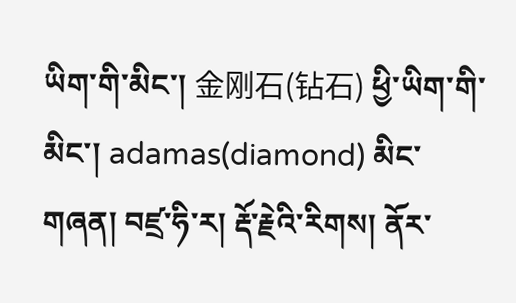ཡིག་གི་མིང་། 金刚石(钻石) ཕྱི་ཡིག་གི་མིང་། adamas(diamond) མིང་གཞན། བཛྲ་ཧི་ར། རྡོ་རྗེའི་རིགས། ནོར་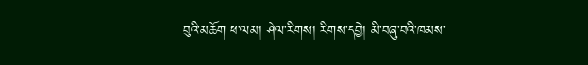བུའི་མཆོག ཕ་ལམ། ཤེལ་རིགས། རིགས་དབྱེ། མི་བཞུ་བའི་ཁམས་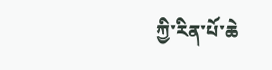ཀྱི་རིན་པོ་ཆེ